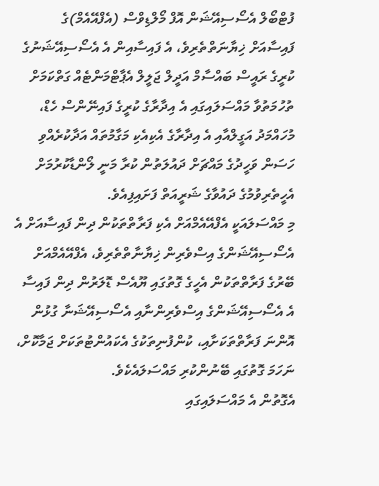ފުޓްބޯލް އެސޯސިއޭޝަން އޮފް މޯލްޑިވްސް (އެފްއޭއެމް)ގެ ފައިސާއަށް ޚިޔާނަތްތެރިވެ، އެ ފައިސާއިން އެ އެސޯސިއޭޝަނުގެ ކުރީގެ ރައީސް ބައްސާމް އަދީލް ޖަލީލް އެޕާޓްމަންޓެއް ގަތްކަމަށް ތުހުމަތުވާ މައްސަލައިގައި އެ އިދާރާގެ ކުރީގެ ފައިނޭންސް ހެޑް، މުހައްމަދު އަގީލްއާއި އެ އިދާރާގެ އެކިއެކި މަގާމުތައް އަދާކުރެއްވި ހަސަން ވަހީދުގެ މައްޗަށް ދައުލަތުން ކުރާ މަނީ ލޯންޑާކުރުމަށް އެހީތެރިވުމުގެ ދައުވާގެ ޝަރީއަތް ފަށައިފިއެވެ.
މި މައްސަލައަކީ އެފްއޭއެމްއަށް އެކި ފަރާތްތަކުން ދިން ފައިސާއަށް އެ އެސޯސިއޭޝަންގެ އިސްވެރިން ޚިޔާނާތްތެރިވެ، އެފްއޭއެމްއަށް ބޭރުގެ ފަރާތްތަކުން އެހީގެ ގޮތުގައި ޔޫއެސް ޑޮލަރުން ދިން ފައިސާ އެ އެސޯސިއޭޝަންގެ އިސްވެރިންނާއި އެސޯސިއޭޝަނާ ގުޅުން އޮންނަ ފަރާތްތަކަށާއި، ކުންފުނިތަކުގެ އެކައުންޓުތަކަށް ޖަމާކޮށް، ނަހަމަ ގޮތުގައި ބޭނުންކުރި މައްސަލައެކެވެ.
އެގޮތުން އެ މައްސަލައިގައި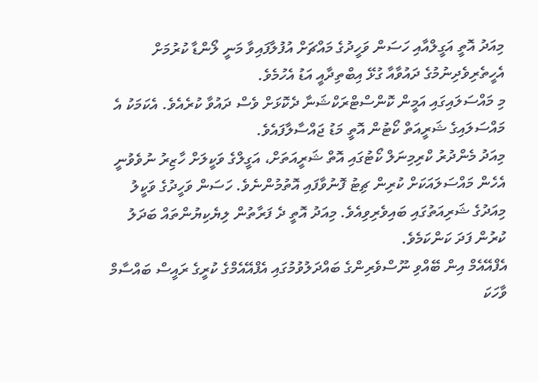މިއަދު އޮތީ އަގީލްއާއި ހަސަން ވަހީދުގެ މައްޗަށް އުފުލާފައިވާ މަނީ ލޯންޑާ ކުރުމަށް އެހީތެރިވެދިނުމުގެ ދައުވާއާ ގުޅޭ އިބްތިދާއީ އަޑު އެހުމެވެ.
މި މައްސަލައިގައި އަމީން ކޮންސްޓްރަކްޝަނާ ދެކޮޅަށް ވެސް ދައުވާ ކުރެއެވެ. އެކަމަކު އެ މައްސަލައިގެ ޝަރީއަތް ކޯޓުން އޮތީ މަޑު ޖައްސާލާފައެވެ.
މިއަދު މެންދުރު ކްރިމިނަލް ކޯޓުގައި އޮތް ޝަރީއަތަށް، އަގީލްގެ ވަކީލަށް ހާޒިރު ނުވެވުނީ އެހެން މައްސަލައަކަށް ކުރިން ޗިޓު ފޮނުވާފައި އޮތުމުންނެވެ. ހަސަން ވަހީދުގެ ވަކީލު މިއަދުގެ ޝަރިއަތުގައި ބައިވެރިވިއެވެ. މިއަދު އޮތީ ދެ ފަރާތުން ލިޔެކިޔުންތައް ބަދަލު ކުރުން ފަދަ ކަންކަމެވެ.
އެފްއޭއެމް އިން ބޭއްވި ނޫސްވެރިންގެ ބައްދަލުވުމުގައި އެފްއޭއެމްގެ ކުރީގެ ރައީސް ބައްސާމް ވާހަކަ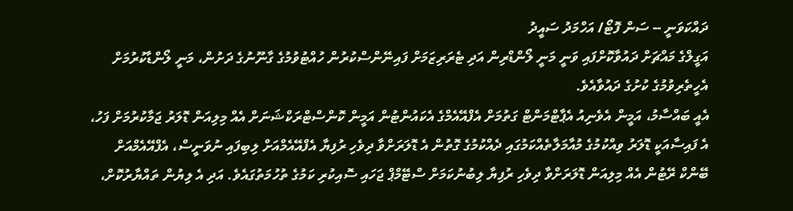ދައްކަވަނީ -- ސަން ފޮޓޯ/ އަހްމަދު ސައީދު
އަގީލްގެ މައްޗަށް ދައުވާކޮށްފައި ވަނީ މަނީ ލޯންޑްރިން އަދި ޓެރަރިޒަމަށް ފައިނޭންސްކުރުން ހުއްޓުވުމުގެ ގާނޫނުގެ ދަށުން، މަނީ ލޯންޑާކުރުމަށް އެހީތެރިވުމުގެ ކުށުގެ ދައުވާއެވެ.
އެއީ ބައްސާމު، އަމީން އެވެނިއު އެޕާޓްމަންޓް ގަތުމަށް އެފްއޭއެމްގެ އެކައުންޓުން އަމީން ކޮންސްޓްރަކްޝަނަށް އެއް މިލިއަން ޑޮލަރު ޖަމާކުރުމަށް ފަހު، އެ ފައިސާއަކީ ޑޮލަރު ވިއްކުމުގެ މުއާމަލާތެއްކަމުގައި ދެއްކުމުގެ ގޮތުން އެ ޑޮލަރަށްވާ ދިވެހި ރުފިޔާ އެފްއޭއެމްއަށް ލިބިފައި ނުވަނީސް، އެފްއޭއެމްއަށް ބޭންކް ރޭޓުން އެއް މިލިއަން ޑޮލަރަށްވާ ދިވެހި ރުފިޔާ ލިބުނުކަމަށް ސްޓޭމްޕް ޖަހައި ސޮއިކުރި ކަމުގެ ތުހުމަތުގައެވެ. އަދި އެ ލިޔުން ތައްޔާރުކޮށް،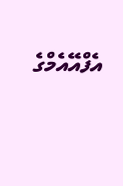އެފްއޭއެމްގެ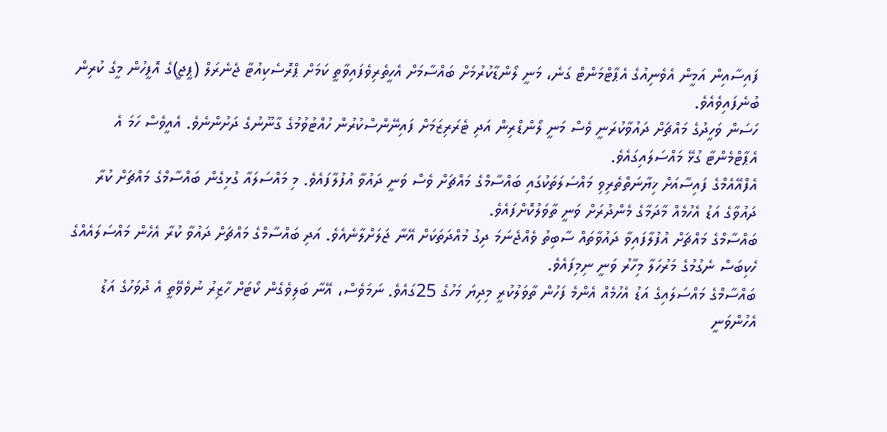ފައިސާއިން އަމީން އެވެނިއުގެ އެޕާޓްމަންޓް ގަނެ، މަނީ ލޯންޑާކުރުމަށް ބައްސާމަށް އެހީތެރިވެފައިވާތީ ކަމަށް ޕްރޮސެކިއުޓާ ޖެނެރަލް (ޕީޖީ)ގެ އޮފީހުން މީގެ ކުރިން ބުނެފައިވެއެވެ.
ހަސަން ވަހީދުގެ މައްޗަށް ދައުވާކުރަނީ ވެސް މަނީ ލޯންޑްރިން އަދި ޓެރަރިޒަމަށް ފައިނޭންސްކުރުން ހުއްޓުވުމުގެ ގާނޫނުގެ ދަށުންނެވެ. އެއީވެސް ހަމަ އެ އެޕާޓްމެންޓާ ގުޅޭ މައްސަލައިގައެވެ.
އެފްއޭއެމްގެ ފައިސާއަށް ޚިޔާނަތްތެރިވި މައްސަލަތަކުގައި ބައްސާމްގެ މައްޗަށް ވެސް ވަނީ ދައުވާ އުފުލާފައެވެ. މި މައްސަލައާ ގުޅިގެން ބައްސާމްގެ މައްޗަށް ކުރާ ދައުވާގެ އަޑު އެހުމެއް މާދަމާގެ މެންދުރަށް ވަނީ ތާވަލުކޮށްފައެވެ.
ބައްސާމްގެ މައްޗަށް އުފުލާފައިވާ ދައުވާތައް ސާބިތު ވެއްޖެނަމަ ދިގު މުއްދަތަކަށް އޭނާ ޖަލަށްލާނެއެވެ. އަދި ބައްސާމްގެ މައްޗަށް ދައުވާ ކުރާ އެހެން މައްސަލައެއްގެ ހެކިބަސް ނެގުމުގެ މަރުހަލާ މިހާރު ވަނީ ނިމިފައެވެ.
ބައްސާމްގެ މައްސަލައިގެ އަޑު އެހުމެއް އެންމެ ފަހުން ތާވަލުކުރީ މިދިޔަ މަހުގެ 25ގައެވެ. ނަމަވެސް، އޭނާ ބަލިވެގެން ކޯޓަށް ހާޒިރު ނުވެވޭތީ އެ ދުވަހުގެ އަޑު އެހުންވަނީ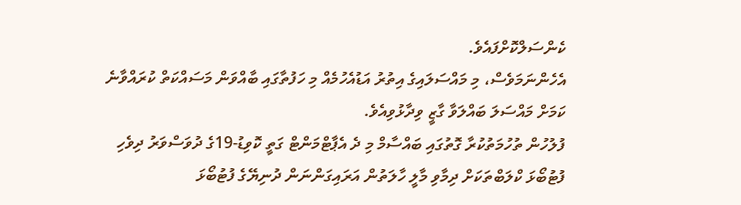ކެންސަލްކޮށްފައެވެ.
އެހެންނަމަވެސް، މި މައްސަލައިގެ އިތުރު އަޑުއެހުމެއް މި ހަފުތާގައި ބާއްވަން މަސައްކަތް ކުރައްވާނެ ކަމަށް މައްސަލަ ބައްލަވާ ގާޒީ ވިދާޅުވިއެވެ.
ފުލުހުން ތުހުމަތުކުރާ ގޮތުގައި ބައްސާމް މި ދެ އެޕާޓްމަންޓް ގަތީ ކޮވިޑު-19ގެ ދުވަސްވަރު ދިވެހި ފުޓުބޯޅަ ކްލަބްތަކަށް ދިމާވި މާލީ ހާލަތުން އަރައިގަންނަން ދުނިޔޭގެ ފުޓުބޯޅަ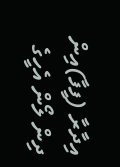އިދާރާ (ފީފާ)އިން ދިން ލޯން އެހީގެ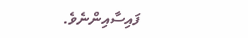ފައިސާއިންނެވެ.